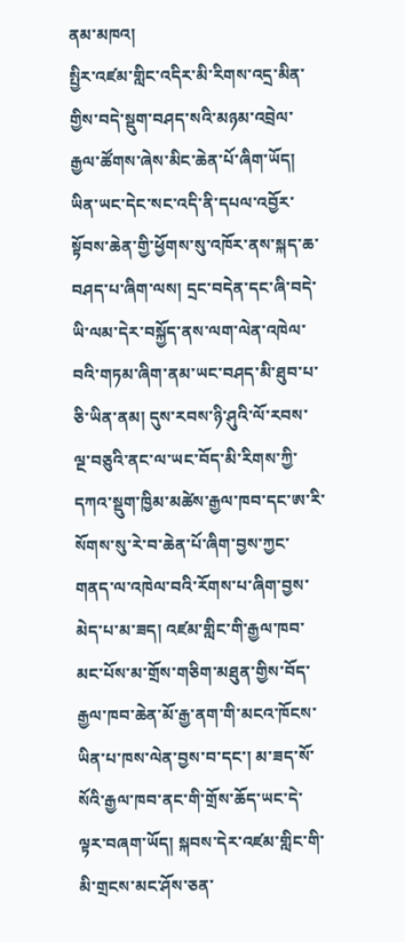ནམ་མཁའ།
སྤྱིར་འཛམ་གླིང་འདིར་མི་རིགས་འདྲ་མིན་གྱིས་བདེ་སྡུག་བཤད་སའི་མཉམ་འབྲེལ་རྒྱལ་ཚོགས་ཞེས་མིང་ཆེན་པོ་ཞིག་ཡོད། ཡིན་ཡང་དེང་སང་འདི་ནི་དཔལ་འབྱོར་སྟོབས་ཆེན་གྱི་ཕྱོགས་སུ་འཁོར་ནས་སྐད་ཆ་བཤད་པ་ཞིག་ལས། དྲང་བདེན་དང་ཞི་བདེ་ཡི་ལམ་དེར་བསྐྱོད་ནས་ལག་ལེན་འཁེལ་བའི་གཏམ་ཞིག་ནམ་ཡང་བཤད་མི་ཐུབ་པ་ཅི་ཡིན་ནམ། དུས་རབས་ཉི་ཤུའི་ལོ་རབས་ལྔ་བཅུའི་ནང་ལ་ཡང་བོད་མི་རིགས་ཀྱི་དཀའ་སྡུག་ཁྱིམ་མཚེས་རྒྱལ་ཁབ་དང་ཨ་རི་སོགས་སུ་རེ་བ་ཆེན་པོ་ཞིག་བྱས་ཀྱང་གནད་ལ་འཁེལ་བའི་རོགས་པ་ཞིག་བྱས་མེད་པ་མ་ཟད། འཛམ་གླིང་གི་རྒྱལ་ཁབ་མང་པོས་མ་གྲོས་གཅིག་མཐུན་གྱིས་བོད་རྒྱལ་ཁབ་ཆེན་མོ་རྒྱ་ནག་གི་མངའ་ཁོངས་ཡིན་པ་ཁས་ལེན་བྱས་བ་དང་། མ་ཟད་སོ་སོའི་རྒྱལ་ཁབ་ནང་གི་གྲོས་ཆོད་ཡང་དེ་ལྟར་བཞག་ཡོད། སྐབས་དེར་འཛམ་གླིང་གི་མི་གྲངས་མང་ཤོས་ཅན་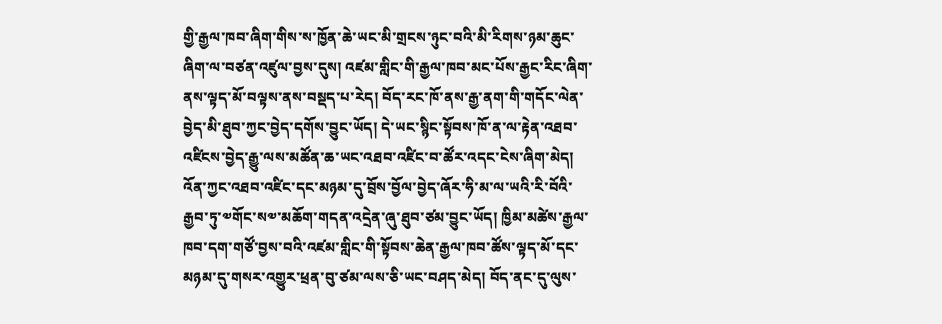གྱི་རྒྱལ་ཁབ་ཞིག་གིས་ས་ཁྱོན་ཆེ་ཡང་མི་གྲངས་ཉུང་བའི་མི་རིགས་ཉམ་ཆུང་ཞིག་ལ་བཙན་འཛུལ་བྱས་དུས། འཛམ་གླིང་གི་རྒྱལ་ཁབ་མང་པོས་རྒྱང་རིང་ཞིག་ནས་ལྟད་མོ་བལྟས་ནས་བསྡད་པ་རེད། བོད་རང་ཁོ་ནས་རྒྱ་ནག་གི་གདོང་ལེན་བྱེད་མི་ཐུབ་ཀྱང་བྱེད་དགོས་བྱུང་ཡོད། དེ་ཡང་སྙིང་སྟོབས་ཁོ་ན་ལ་རྟེན་འཐབ་འཛིངས་བྱེད་རྒྱུ་ལས་མཚོན་ཆ་ཡང་འཐབ་འཛིང་བ་ཚོར་འདང་ངེས་ཞིག་མེད། འོན་ཀྱང་འཐབ་འཛིང་དང་མཉམ་དུ་བྲོས་བྱོལ་བྱེད་ཞོར་ཧི་མ་ལ་ཡའི་རི་བོའི་རྒྱབ་ཏུ་༧གོང་ས༧་མཆོག་གདན་འདྲེན་ཞུ་ཐུབ་ཙམ་བྱུང་ཡོད། ཁྱིམ་མཚེས་རྒྱལ་ཁབ་དག་གཙོ་བྱས་བའི་འཛམ་གླིང་གི་སྟོབས་ཆེན་རྒྱལ་ཁབ་ཚོས་ལྟད་མོ་དང་མཉམ་དུ་གསར་འགྱུར་ཕྲན་བུ་ཙམ་ལས་ཅི་ཡང་བཤད་མེད། བོད་ནང་དུ་ལུས་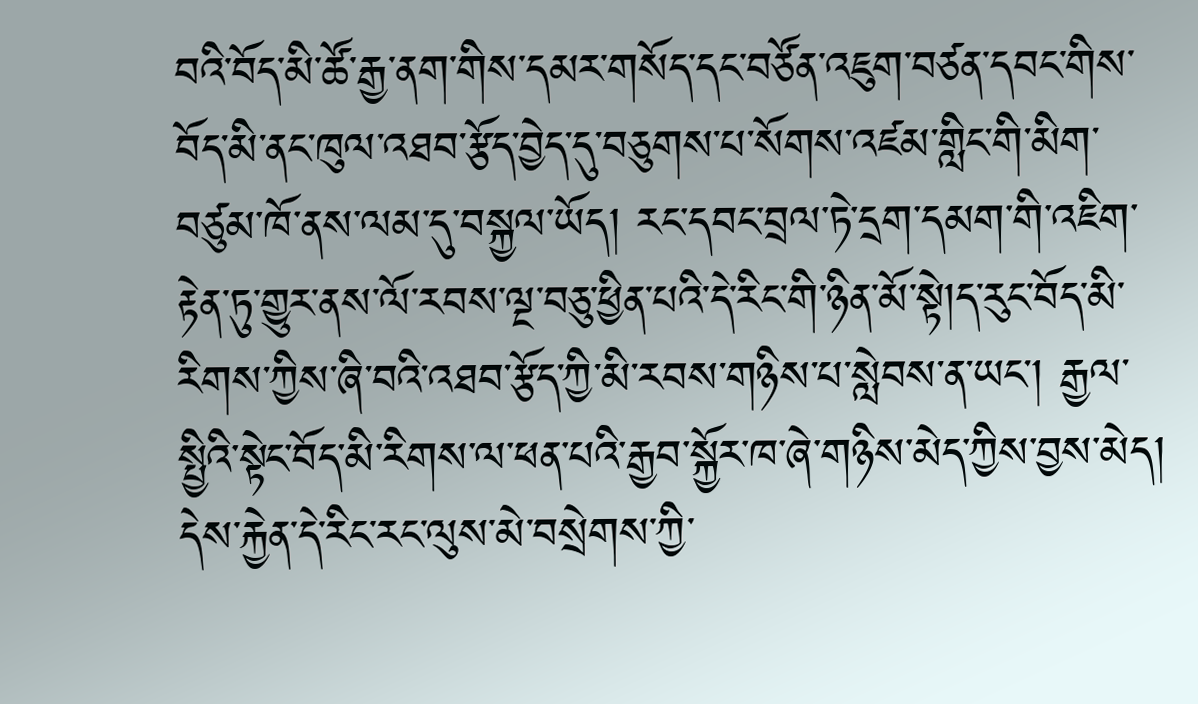བའི་བོད་མི་ཚོ་རྒྱ་ནག་གིས་དམར་གསོད་དང་བཙོན་འཇུག་བཙན་དབང་གིས་བོད་མི་ནང་ཁུལ་འཐབ་རྩོད་བྱེད་དུ་བཅུགས་པ་སོགས་འཛམ་གླིང་གི་མིག་བཙུམ་ཁོ་ནས་ལམ་དུ་བསྐྱལ་ཡོད། རང་དབང་བྲལ་ཏེ་དྲག་དམག་གི་འཇིག་རྟེན་ཏུ་གྱུར་ནས་ལོ་རབས་ལྔ་བཅུ་ཕྱིན་པའི་དེ་རིང་གི་ཉིན་མོ་སྟེ།ད་རུང་བོད་མི་རིགས་ཀྱིས་ཞི་བའི་འཐབ་རྩོད་ཀྱི་མི་རབས་གཉིས་པ་སླེབས་ན་ཡང་། རྒྱལ་སྤྱིའི་སྟེང་བོད་མི་རིགས་ལ་ཕན་པའི་རྒྱབ་སྐྱོར་ཁ་ཞེ་གཉིས་མེད་ཀྱིས་བྱས་མེད།
དེས་རྐྱེན་དེ་རིང་རང་ལུས་མེ་བསྲེགས་ཀྱི་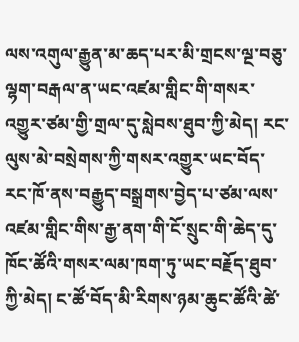ལས་འགུལ་རྒྱུན་མ་ཆད་པར་མི་གྲངས་ལྔ་བཅུ་ལྷག་བརྒལ་ན་ཡང་འཛམ་གླིང་གི་གསར་འགྱུར་ཙམ་གྱི་གྲལ་དུ་སླེབས་ཐུབ་ཀྱི་མེད། རང་ལུས་མེ་བསྲེགས་ཀྱི་གསར་འགྱུར་ཡང་བོད་རང་ཁོ་ནས་བརྒྱུད་བསྒྲགས་བྱེད་པ་ཙམ་ལས་འཛམ་གླིང་གིས་རྒྱ་ནག་གི་ངོ་སྲུང་གི་ཆེད་དུ་ཁོང་ཚོའི་གསར་ལམ་ཁག་ཏུ་ཡང་བརྗོད་ཐུབ་ཀྱི་མེད། ང་ཚོ་བོད་མི་རིགས་ཉམ་ཆུང་ཚོའི་ཚེ་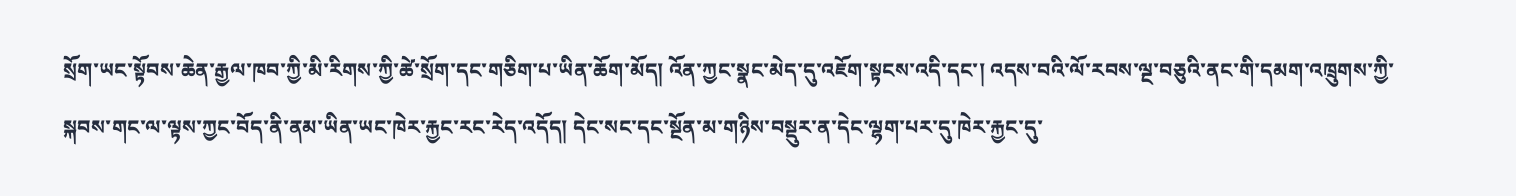སྲོག་ཡང་སྟོབས་ཆེན་རྒྱལ་ཁབ་ཀྱི་མི་རིགས་ཀྱི་ཚེ་སྲོག་དང་གཅིག་པ་ཡིན་ཆོག་མོད། འོན་ཀྱང་སྣང་མེད་དུ་འཇོག་སྟངས་འདི་དང་། འདས་བའི་ལོ་རབས་ལྔ་བཅུའི་ནང་གི་དམག་འཁྲུགས་ཀྱི་སྐབས་གང་ལ་ལྟས་ཀྱང་བོད་ནི་ནམ་ཡིན་ཡང་ཁེར་རྐྱང་རང་རེད་འདོད། དེང་སང་དང་སྔོན་མ་གཉིས་བསྡུར་ན་དེང་ལྷག་པར་དུ་ཁེར་རྐྱང་དུ་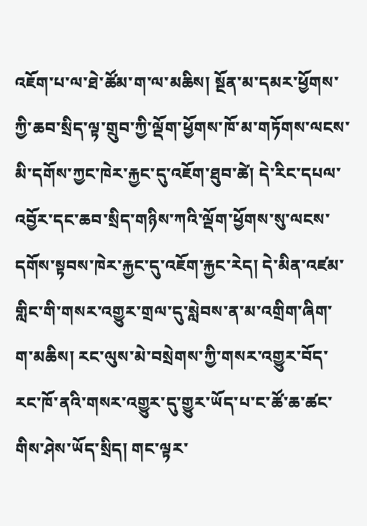འཇོག་པ་ལ་ཐེ་ཚོམ་ག་ལ་མཆིས། སྔོན་མ་དམར་ཕྱོགས་ཀྱི་ཆབ་སྲིད་ལྟ་གྲུབ་ཀྱི་ལྡོག་ཕྱོགས་ཁོ་མ་གཏོགས་ལངས་མི་དགོས་ཀྱང་ཁེར་རྐྱང་དུ་འཇོག་ཐུབ་ཚེ། དེ་རིང་དཔལ་འབྱོར་དང་ཆབ་སྲིད་གཉིས་ཀའི་ལྡོག་ཕྱོགས་སུ་ལངས་དགོས་སྟབས་ཁེར་རྐྱང་དུ་འཇོག་རྐྱང་རེད། དེ་མིན་འཛམ་གླིང་གི་གསར་འགྱུར་གྲལ་དུ་སླེབས་ན་མ་འགྲིག་ཞིག་ག་མཆིས། རང་ལུས་མེ་བསྲེགས་ཀྱི་གསར་འགྱུར་བོད་རང་ཁོ་ནའི་གསར་འགྱུར་དུ་གྱུར་ཡོད་པ་ང་ཚོ་ཆ་ཚང་གིས་ཤེས་ཡོད་སྲིད། གང་ལྟར་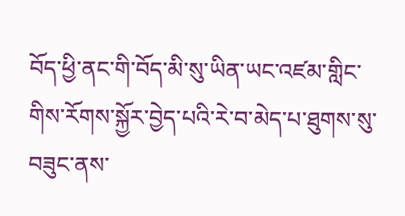བོད་ཕྱི་ནང་གི་བོད་མི་སུ་ཡིན་ཡང་འཛམ་གླིང་གིས་རོགས་སྐྱོར་བྱེད་པའི་རེ་བ་མེད་པ་ཐུགས་སུ་བཟུང་ནས་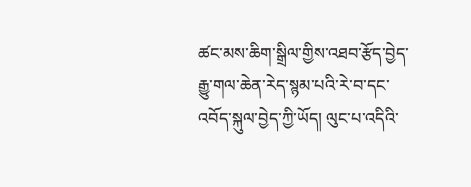ཚང་མས་ཆིག་སྒྲིལ་གྱིས་འཐབ་རྩོད་བྱེད་རྒྱུ་གལ་ཆེན་རེད་སྙམ་པའི་རེ་བ་དང་འབོད་སྐུལ་བྱེད་ཀྱི་ཡོད། ལུང་པ་འདིའི་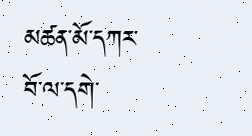མཚན་མོ་དཀར་བོ་ལ་དགེ་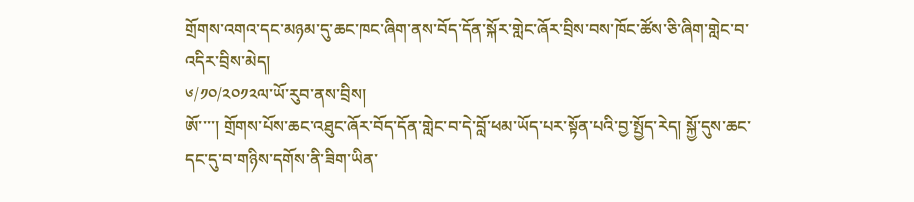གྲོགས་འགའ་དང་མཉམ་དུ་ཆང་ཁང་ཞིག་ནས་བོད་དོན་སྐོར་གླེང་ཞོར་བྲིས་བས་ཁོང་ཚོས་ཅི་ཞིག་གླེང་བ་འདིར་བྲིས་མེད།
༦/༡༠/༢༠༡༢ལ་ཡོ་རུབ་ནས་བྲིས།
ཨོ་་་་། གྲོགས་པོས་ཆང་འཐུང་ཞོར་བོད་དོན་གླེང་བ་དེ་བློ་ཕམ་ཡོད་པར་སྟོན་པའི་བྱ་སྤྱོད་རེད། སྐྱོ་དུས་ཆང་དང་དུ་བ་གཉིས་དགོས་ནི་ཟིག་ཡིན་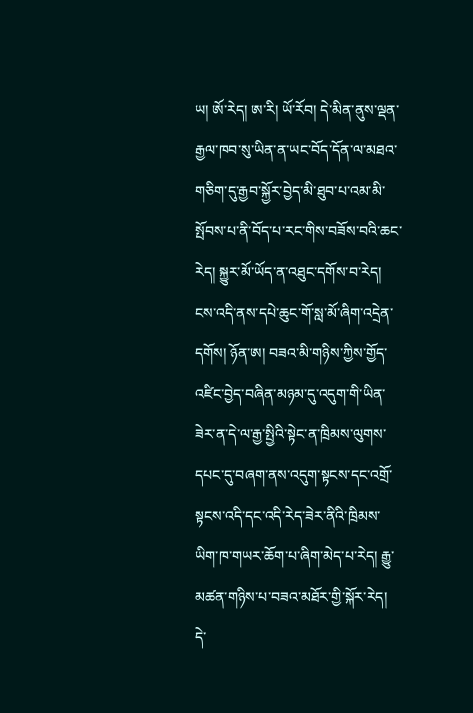ཡ། ཨོ་རེད། ཨ་རི། ཡོ་རོབ། དེ་མིན་ནུས་ལྡན་རྒྱལ་ཁབ་སུ་ཡིན་ན་ཡང་བོད་དོན་ལ་མཐའ་གཅིག་དུ་རྒྱབ་སྐྱོར་བྱེད་མི་ཐུབ་པ་འམ་མི་སྤོབས་པ་ནི་བོད་པ་རང་གིས་བཟོས་བའི་ཆང་རེད། སྐྱུར་མོ་ཡོད་ན་འཐུང་དགོས་བ་རེད། ངས་འདི་ནས་དཔེ་ཆུང་གོ་སླ་མོ་ཞིག་འདྲེན་དགོས། ཉོན་ཨ། བཟའ་མི་གཉིས་ཀྱིས་གྱོད་འཛིང་བྱེད་བཞིན་མཉམ་དུ་འདུག་གི་ཡིན་ཟེར་ན་དེ་ལ་རྒྱ་སྤྱིའི་སྟེང་ན་ཁྲིམས་ལུགས་དཔང་དུ་བཞག་ནས་འདུག་སྟངས་དང་འགྲོ་སྟངས་འདི་དང་འདི་རེད་ཟེར་ནིའི་ཁྲིམས་ཡིག་ཁ་གཡར་ཆོག་པ་ཞིག་མེད་པ་རེད། རྒྱུ་མཚན་གཉིས་པ་བཟའ་མཐོར་གྱི་སྐོར་རེད། དེ་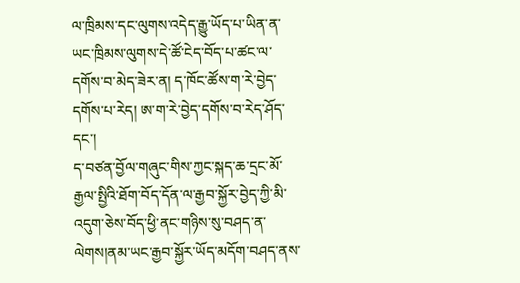ལ་ཁྲིམས་དང་ལུགས་འདེད་རྒྱུ་ཡོད་པ་ཡིན་ན་ཡང་ཁྲིམས་ལུགས་དེ་ཚོ་ངེད་བོད་པ་ཚང་ལ་དགོས་བ་མེད་ཟེར་ན། ད་ཁོང་ཚོས་ག་རེ་བྱེད་དགོས་པ་རེད། ཨ་ག་རེ་བྱེད་དགོས་བ་རེད་ཤོད་དང་།
ད་བཙན་བྱོལ་གཞུང་གིས་ཀྱང་སྐད་ཆ་དྲང་མོ་རྒྱལ་སྤྱིའི་ཐོག་བོད་དོན་ལ་རྒྱབ་སྐྱོར་བྱེད་ཀྱི་མི་འདུག་ཅེས་བོད་ཕྱི་ནང་གཉིས་སུ་བཤད་ན་ལེགས།ནམ་ཡང་རྒྱབ་སྐྱོར་ཡོད་མདོག་བཤད་ནས་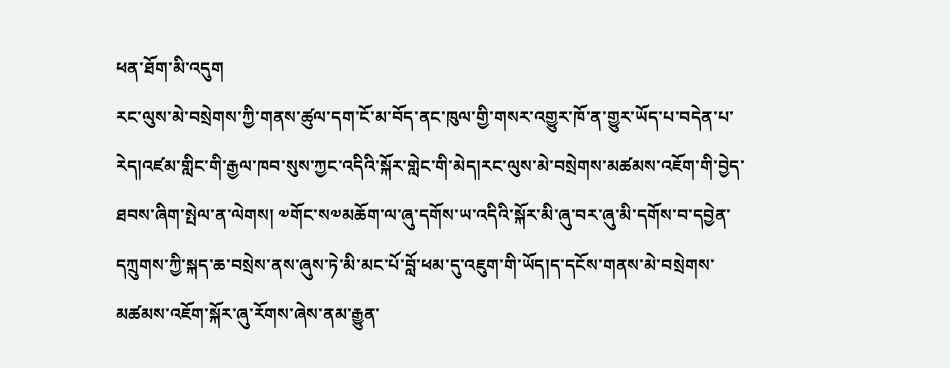ཕན་ཐོག་མི་འདུག
རང་ལུས་མེ་བསྲེགས་ཀྱི་གནས་ཚུལ་དག་ངོ་མ་བོད་ནང་ཁུལ་གྱི་གསར་འགྱུར་ཁོ་ན་གྱུར་ཡོད་པ་བདེན་པ་རེད།འཛམ་གླིང་གི་རྒྱལ་ཁབ་སུས་ཀྱང་འདིའི་སྐོར་གླེང་གི་མེད།རང་ལུས་མེ་བསྲེགས་མཚམས་འཇོག་གི་བྱེད་ཐབས་ཞིག་སྤེལ་ན་ལེགས། ༧གོང་ས༧མཆོག་ལ་ཞུ་དགོས་ཡ་འདིའི་སྐོར་མི་ཞུ་བར་ཞུ་མི་དགོས་བ་དབྱེན་དཀྲུགས་ཀྱི་སྐད་ཆ་བསྲེས་ནས་ཞུས་ཏེ་མི་མང་པོ་བློ་ཕམ་དུ་འཇུག་གི་ཡོད།ད་དངོས་གནས་མེ་བསྲེགས་མཚམས་འཇོག་སྐོར་ཞུ་རོགས་ཞེས་ནམ་རྒྱུན་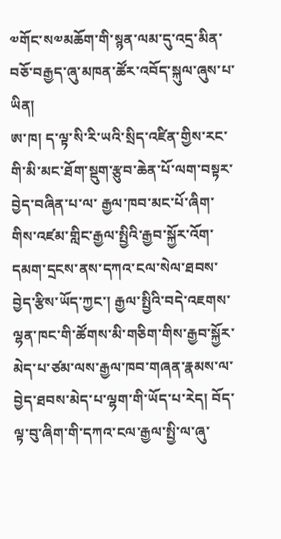༧གོང་ས༧མཆོག་གི་སྙན་ལམ་དུ་འདྲ་མིན་བཅོ་བརྒྱད་ཞུ་མཁན་ཚོར་འབོད་སྐུལ་ཞུས་པ་ཡིན།
ཨ་ཁ། ད་ལྟ་སི་རི་ཡའི་སྲིད་འཛིན་གྱིས་རང་གི་མི་མང་ཐོག་སྡུག་རྩུབ་ཆེན་པོ་ལག་བསྟར་བྱེད་བཞིན་པ་ལ་ རྒྱལ་ཁབ་མང་པོ་ཞིག་གིས་འཛམ་གླིང་རྒྱལ་སྤྱིའི་རྒྱབ་སྐྱོར་འོག་དམག་དྲངས་ནས་དཀའ་ངལ་སེལ་ཐབས་བྱེད་རྩིས་ཡོད་ཀྱང་། རྒྱལ་སྤྱིའི་བདེ་འཇགས་ལྷན་ཁང་གི་ཚོགས་མི་གཅིག་གིས་རྒྱབ་སྐྱོར་མེད་པ་ཙམ་ལས་རྒྱལ་ཁབ་གཞན་རྣམས་ལ་བྱེད་ཐབས་མེད་པ་ལྷག་གི་ཡོད་པ་རེད། བོད་ལྟ་བུ་ཞིག་གི་དཀའ་ངལ་རྒྱལ་སྤྱི་ལ་ཞུ་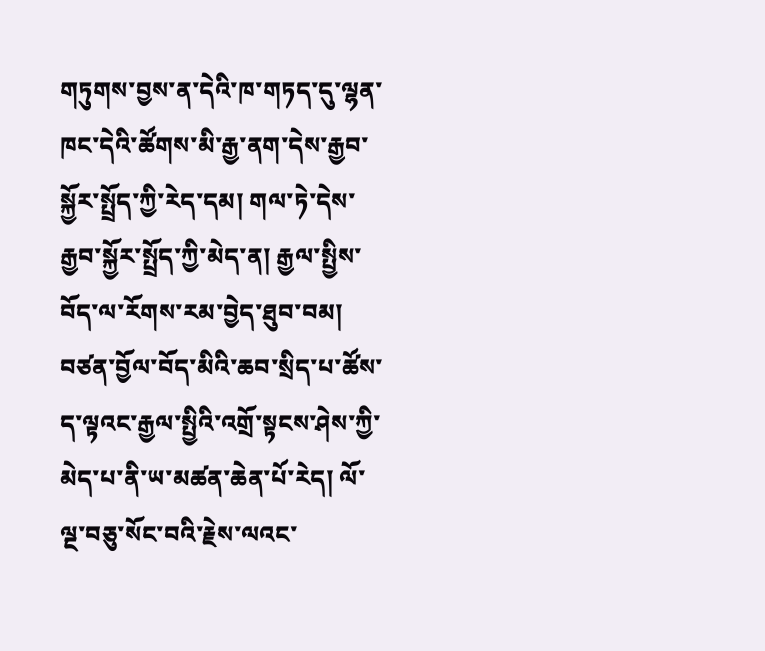གཏུགས་བྱས་ན་དེའི་ཁ་གཏད་དུ་ལྷན་ཁང་དེའི་ཚོགས་མི་རྒྱ་ནག་དེས་རྒྱབ་སྐྱོར་སྤྲོད་ཀྱི་རེད་དམ། གལ་ཏེ་དེས་རྒྱབ་སྐྱོར་སྤྲོད་ཀྱི་མེད་ན། རྒྱལ་སྤྱིས་བོད་ལ་རོགས་རམ་བྱེད་ཐུབ་བམ།
བཙན་བྱོལ་བོད་མིའི་ཆབ་སྲིད་པ་ཚོས་ད་ལྟའང་རྒྱལ་སྤྱིའི་འགྲོ་སྟངས་ཤེས་ཀྱི་མེད་པ་ནི་ཡ་མཚན་ཆེན་པོ་རེད། ལོ་ལྔ་བཅུ་སོང་བའི་རྗེས་ལའང་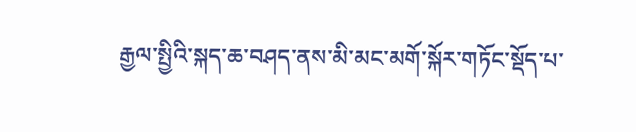རྒྱལ་སྤྱིའི་སྐད་ཆ་བཤད་ནས་མི་མང་མགོ་སྐོར་གཏོང་སྡོད་པ་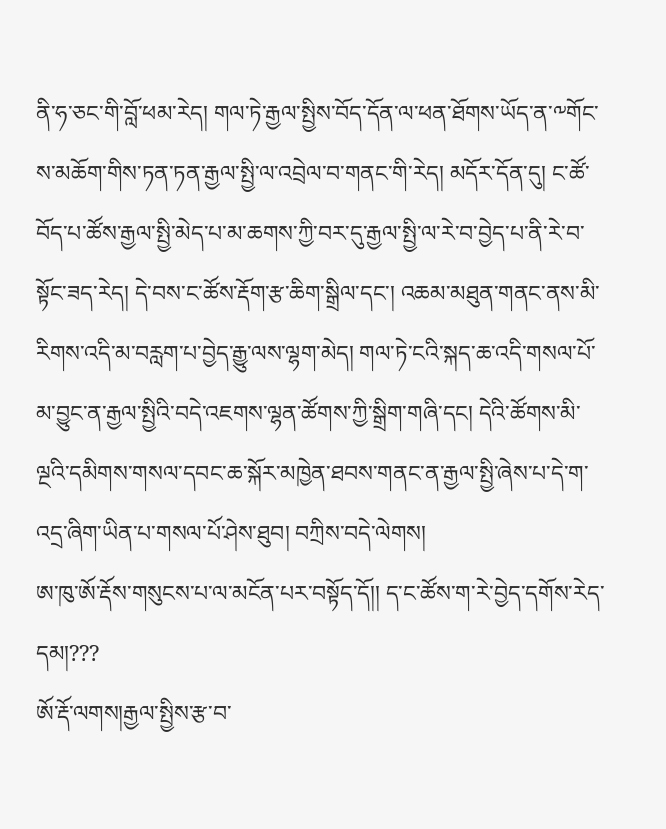ནི་ཧ་ཅང་གི་བློ་ཕམ་རེད། གལ་ཏེ་རྒྱལ་སྤྱིས་བོད་དོན་ལ་ཕན་ཐོགས་ཡོད་ན་༸གོང་ས་མཆོག་གིས་ཏན་ཏན་རྒྱལ་སྤྱི་ལ་འབྲེལ་བ་གནང་གི་རེད། མདོར་དོན་དུ། ང་ཚོ་བོད་པ་ཚོས་རྒྱལ་སྤྱི་མེད་པ་མ་ཆགས་ཀྱི་བར་དུ་རྒྱལ་སྤྱི་ལ་རེ་བ་བྱེད་པ་ནི་རེ་བ་སྟོང་ཟད་རེད། དེ་བས་ང་ཚོས་རྡོག་རྩ་ཆིག་སྒྲིལ་དང་། འཆམ་མཐུན་གནང་ནས་མི་རིགས་འདི་མ་བརླག་པ་བྱེད་རྒྱུ་ལས་ལྷག་མེད། གལ་ཏེ་ངའི་སྐད་ཆ་འདི་གསལ་པོ་མ་བྱུང་ན་རྒྱལ་སྤྱིའི་བདེ་འཇགས་ལྷན་ཚོགས་ཀྱི་སྒྲིག་གཞི་དང། དེའི་ཚོགས་མི་ལྔའི་དམིགས་གསལ་དབང་ཆ་སྐོར་མཁྱེན་ཐབས་གནང་ན་རྒྱལ་སྤྱི་ཞེས་པ་དེ་ག་འདྲ་ཞིག་ཡིན་པ་གསལ་པོ་ཤེས་ཐུབ། བཀྲིས་བདེ་ལེགས།
ཨ་ཁུ་ཨོ་རྡོས་གསུངས་པ་ལ་མངོན་པར་བསྟོད་དོ།། ད་ང་ཚོས་ག་རེ་བྱེད་དགོས་རེད་དམ།???
ཨོ་རྡོ་ལགས།རྒྱལ་སྤྱིས་རྩ་བ་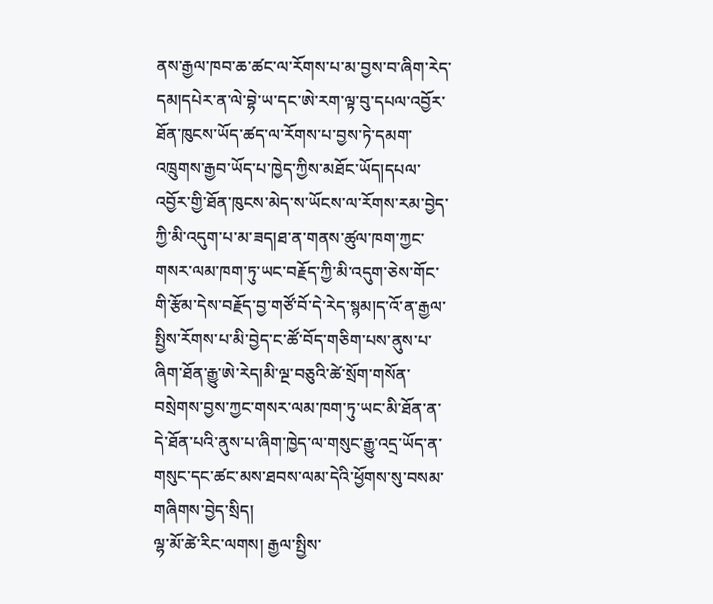ནས་རྒྱལ་ཁབ་ཆ་ཚང་ལ་རོགས་པ་མ་བྱས་བ་ཞིག་རེད་དམ།དཔེར་ན་ལེ་བྷེ་ཡ་དང་ཨེ་རག་ལྟ་བུ་དཔལ་འབྱོར་ཐོན་ཁུངས་ཡོད་ཚད་ལ་རོགས་པ་བྱས་ཏེ་དམག་འཁྲུགས་རྒྱབ་ཡོད་པ་ཁྱེད་ཀྱིས་མཐོང་ཡོད།དཔལ་འབྱོར་གྱི་ཐོན་ཁུངས་མེད་ས་ཡོངས་ལ་རོགས་རམ་བྱེད་ཀྱི་མི་འདུག་པ་མ་ཟད།ཐ་ན་གནས་ཚུལ་ཁག་ཀྱང་གསར་ལམ་ཁག་ཏུ་ཡང་བརྗོད་ཀྱི་མི་འདུག་ཅེས་གོང་གི་རྩོམ་དེས་བརྗོད་བྱ་གཙོ་བོ་དེ་རེད་སྙམ།ད་འོ་ན་རྒྱལ་སྤྱིས་རོགས་པ་མི་བྱེད་ང་ཚོ་བོད་གཅིག་པས་ནུས་པ་ཞིག་ཐོན་རྒྱུ་ཨེ་རེད།མི་ལྔ་བཅུའི་ཚེ་སྲོག་གསོན་བསྲེགས་བྱས་ཀྱང་གསར་ལམ་ཁག་ཏུ་ཡང་མི་ཐོན་ན་དེ་ཐོན་པའི་ནུས་པ་ཞིག་ཁྱེད་ལ་གསུང་རྒྱུ་འདྲ་ཡོད་ན་གསུང་དང་ཚང་མས་ཐབས་ལམ་དེའི་ཕྱོགས་སུ་བསམ་གཞིགས་བྱེད་སྲིད།
ལྷ་མོ་ཚེ་རིང་ལགས། རྒྱལ་སྤྱིས་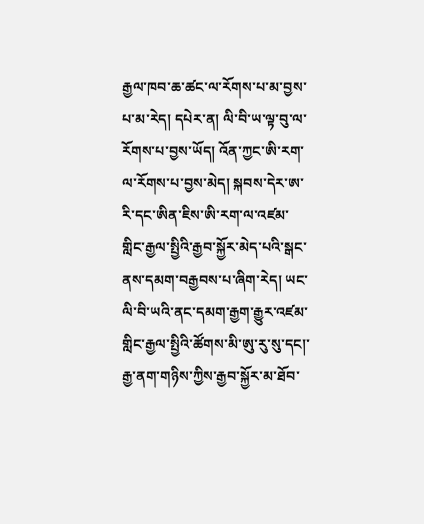རྒྱལ་ཁབ་ཆ་ཚང་ལ་རོགས་པ་མ་བྱས་པ་མ་རེད། དཔེར་ན། ལི་བི་ཡ་ལྟ་བུ་ལ་རོགས་པ་བྱས་ཡོད། འོན་ཀྱང་ཨི་རག་ལ་རོགས་པ་བྱས་མེད། སྐབས་དེར་ཨ་རི་དང་ཨིན་ཇིས་ཨི་རག་ལ་འཛམ་གླིང་རྒྱལ་སྤྱིའི་རྒྱབ་སྐྱོར་མེད་པའི་སྒང་ནས་དམག་བརྒྱབས་པ་ཞིག་རེད། ཡང་ལི་བི་ཡའི་ནང་དམག་རྒྱག་རྒྱུར་འཛམ་གླིང་རྒྱལ་སྤྱིའི་ཚོགས་མི་ཨུ་རུ་སུ་དང།་རྒྱ་ནག་གཉིས་ཀྱིས་རྒྱབ་སྐྱོར་མ་ཐོབ་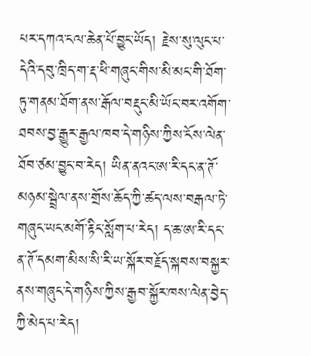པར་དཀའ་ངལ་ཆེན་པོ་བྱུང་ཡོད། རྗེས་སུ་ལུང་པ་དེའི་དབུ་ཁྲིད་ག་རྡ་ཕི་གཞུང་གིས་མི་མང་གི་ཐོག་ཏུ་གནམ་ཐོག་ནས་རྒོལ་བརྡུང་མི་ཡོང་བར་འགོག་ཐབས་བྱ་རྒྱུར་རྒྱལ་ཁབ་དེ་གཉིས་ཀྱིས་ངོས་ལེན་ཐོབ་ཙམ་བྱུང་བ་རེད། ཡིན་ནའང་ཨ་རི་དང་ན་ཊོ་མཉམ་སྦྲེལ་ནས་གྲོས་ཆོད་ཀྱི་ཚད་ལས་བརྒལ་ཏེ་གཞུང་ཡང་མགོ་རྟིང་སློག་པ་རེད། ད་ཆ་ཨ་རི་དང་ན་ཊོ་དམག་མིས་སི་རི་ཡ་སྐོར་བརྗོད་སྐབས་བསྐྱར་ནས་གཞུང་དེ་གཉིས་ཀྱིས་རྒྱབ་སྐྱོར་ཁས་ལེན་བྱེད་ཀྱི་མེད་པ་རེད།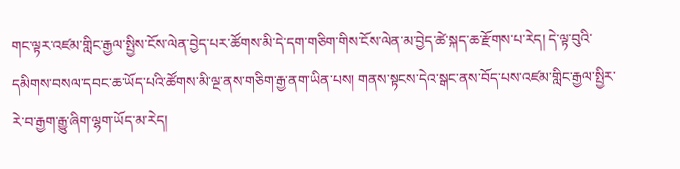གང་ལྟར་འཛམ་གླིང་རྒྱལ་སྤྱིས་ངོས་ལེན་བྱེད་པར་ཚོགས་མི་དེ་དག་གཅིག་གིས་ངོས་ལེན་མ་བྱེད་ཚེ་སྐད་ཆ་རྫོགས་པ་རེད། དེ་ལྟ་བུའི་དམིགས་བསལ་དབང་ཆ་ཡོད་པའི་ཚོགས་མི་ལྔ་ནས་གཅིག་རྒྱ་ནག་ཡིན་པས། གནས་སྟངས་དེའ་སྒང་ནས་བོད་པས་འཛམ་གླིང་རྒྱལ་སྤྱིར་རེ་བ་རྒྱག་རྒྱུ་ཞིག་ལྷག་ཡོད་མ་རེད།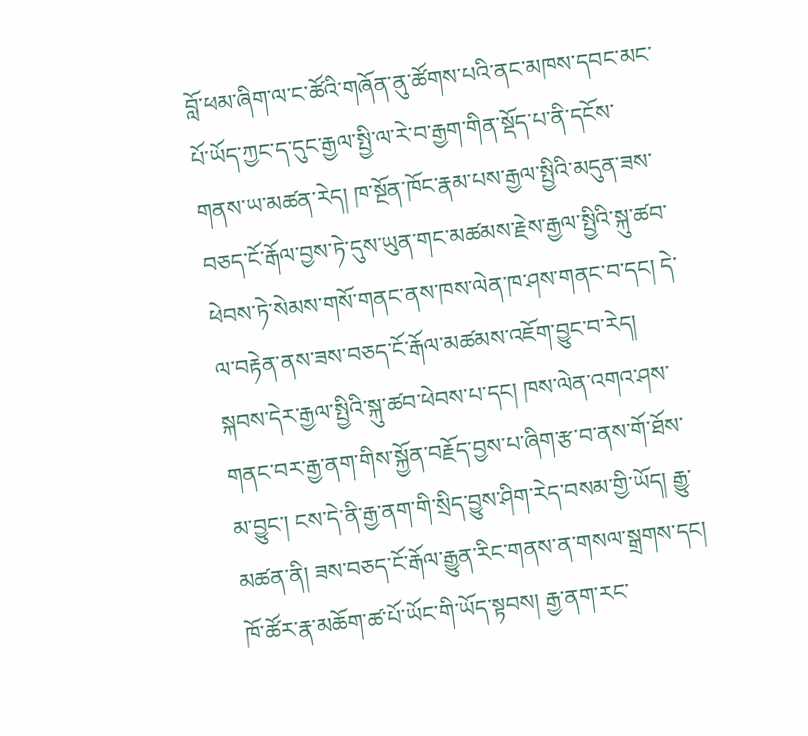བློ་ཕམ་ཞིག་ལ་ང་ཚོའི་གཞོན་ནུ་ཚོགས་པའི་ནང་མཁས་དབང་མང་པོ་ཡོད་ཀྱང་ད་དུང་རྒྱལ་སྤྱི་ལ་རེ་བ་རྒྱག་གིན་སྡོད་པ་ནི་དངོས་གནས་ཡ་མཚན་རེད། ཁ་སྔོན་ཁོང་རྣམ་པས་རྒྱལ་སྤྱིའི་མདུན་ཟས་བཅད་ངོ་རྒོལ་བྱས་ཏེ་དུས་ཡུན་གང་མཚམས་རྗེས་རྒྱལ་སྤྱིའི་སྐུ་ཚབ་ཕེབས་ཏེ་སེམས་གསོ་གནང་ནས་ཁས་ལེན་ཁ་ཤས་གནང་བ་དང། དེ་ལ་བརྟེན་ནས་ཟས་བཅད་ངོ་རྒོལ་མཚམས་འཇོག་བྱུང་བ་རེད། སྐབས་དེར་རྒྱལ་སྤྱིའི་སྐུ་ཚབ་ཕེབས་པ་དང། ཁས་ལེན་འགའ་ཤས་གནང་བར་རྒྱ་ནག་གིས་སྐྱོན་བརྗོད་བྱས་པ་ཞིག་རྩ་བ་ནས་གོ་ཐོས་མ་བྱུང་། ངས་དེ་ནི་རྒྱ་ནག་གི་སྲིད་བྱུས་ཤིག་རེད་བསམ་གྱི་ཡོད། རྒྱུ་མཚན་ནི། ཟས་བཅད་ངོ་རྒོལ་རྒྱུན་རིང་གནས་ན་གསལ་སྒྲགས་དང། ཁོ་ཚོར་རྣ་མཆོག་ཚ་པོ་ཡོང་གི་ཡོད་སྟབས། རྒྱ་ནག་རང་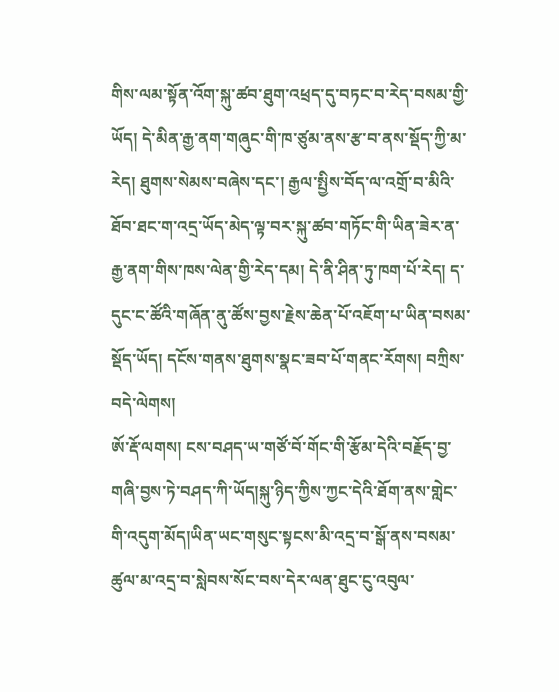གིས་ལམ་སྟོན་འོག་སྐུ་ཚབ་ཐུག་འཕྲད་དུ་བཏང་བ་རེད་བསམ་གྱི་ཡོད། དེ་མིན་རྒྱ་ནག་གཞུང་གི་ཁ་ཙུམ་ནས་རྩ་བ་ནས་སྡོད་ཀྱི་མ་རེད། ཐུགས་སེམས་བཞེས་དང་། རྒྱལ་སྤྱིས་བོད་ལ་འགྲོ་བ་མིའི་ཐོབ་ཐང་ག་འདྲ་ཡོད་མེད་ལྟ་བར་སྐུ་ཚབ་གཏོང་གི་ཡིན་ཟེར་ན་རྒྱ་ནག་གིས་ཁས་ལེན་གྱི་རེད་དམ། དེ་ནི་ཤིན་ཏུ་ཁག་པོ་རེད། ད་དུང་ང་ཚོའི་གཞོན་ནུ་ཚོས་བྱས་རྗེས་ཆེན་པོ་འཇོག་པ་ཡིན་བསམ་སྡོད་ཡོད། དངོས་གནས་ཐུགས་སྣང་ཟབ་པོ་གནང་རོགས། བཀྲིས་བདེ་ལེགས།
ཨོ་རྡོ་ལགས། ངས་བཤད་ཡ་གཙོ་བོ་གོང་གི་རྩོམ་དེའི་བརྗོད་བྱ་གཞི་བྱས་ཏེ་བཤད་ཀི་ཡོད།སྐུ་ཉིད་ཀྱིས་ཀྱང་དེའི་ཐོག་ནས་གླེང་གི་འདུག་མོད།ཡིན་ཡང་གསུང་སྟངས་མི་འདྲ་བ་སྒོ་ནས་བསམ་ཚུལ་མ་འདྲ་བ་སླེབས་སོང་བས་དེར་ལན་ཐུང་ངུ་འབུལ་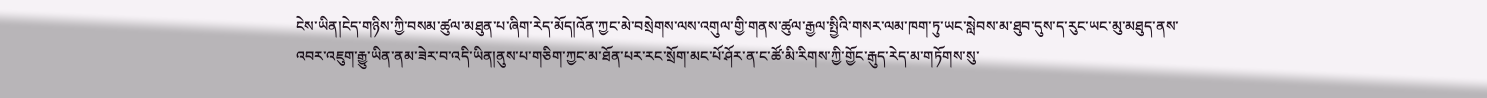ངེས་ཡིན།ངེད་གཉིས་ཀྱི་བསམ་ཚུལ་མཐུན་པ་ཞིག་རེད་མོད།འོན་ཀྱང་མེ་བསྲེགས་ལས་འགུལ་གྱི་གནས་ཚུལ་རྒྱལ་སྤྱིའི་གསར་ལམ་ཁག་ཏུ་ཡང་སླེབས་མ་ཐུབ་དུས་ད་རུང་ཡང་མུ་མཐུད་ནས་འབར་འཇུག་རྒྱུ་ཡིན་ནམ་ཟེར་བ་འདི་ཡིན།ནུས་པ་གཅིག་ཀྱང་མ་ཐོན་པར་རང་སྲོག་མང་པོ་ཤོར་ན་ང་ཚོ་མི་རིགས་ཀྱི་གྱོང་རྒུད་རེད་མ་གཏོགས་སུ་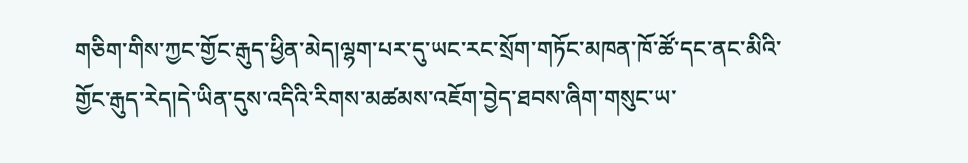གཅིག་གིས་ཀྱང་གྱོང་རྒུད་ཕྱིན་མེད།ལྷག་པར་དུ་ཡང་རང་སྲོག་གཏོང་མཁན་ཁོ་ཚོ་དང་ནང་མིའི་གྱོང་རྒུད་རེད།དེ་ཡིན་དུས་འདིའི་རིགས་མཚམས་འཇོག་བྱེད་ཐབས་ཞིག་གསུང་ཡ་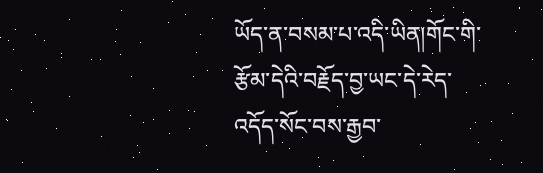ཡོད་ན་བསམ་པ་འདི་ཡིན།གོང་གི་རྩོམ་དེའི་བརྗོད་བྱ་ཡང་དེ་རེད་འདོད་སོང་བས་རྒྱབ་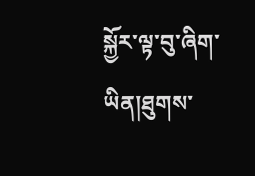སྐྱོར་ལྟ་བུ་ཞིག་ཡིན།ཐུགས་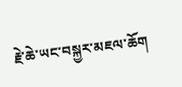རྗེ་ཆེ་ཡང་བསྐྱར་མཇལ་ཆོག